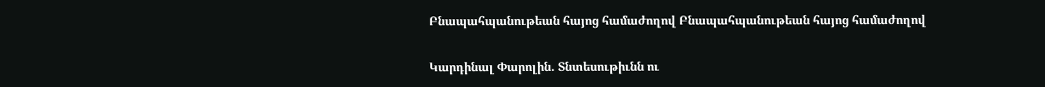Բնապահպանութեան հայոց համաժողով Բնապահպանութեան հայոց համաժողով

Կարդինալ Փարոլին. Տնտեսութիւնն ու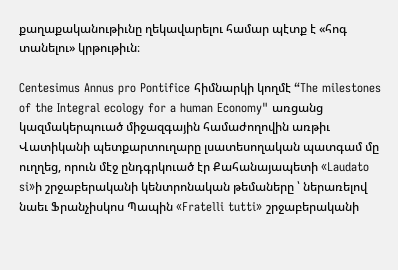քաղաքականութիւնը ղեկավարելու համար պէտք է «հոգ տանելու» կրթութիւն։

Centesimus Annus pro Pontifice հիմնարկի կողմէ “The milestones of the Integral ecology for a human Economy" առցանց կազմակերպուած միջազգային համաժողովին առթիւ Վատիկանի պետքարտուղարը լսատեսողական պատգամ մը ուղղեց, որուն մէջ ընդգրկուած էր Քահանայապետի «Laudato si»ի շրջաբերականի կենտրոնական թեմաները ՝ ներառելով նաեւ Ֆրանչիսկոս Պապին «Fratelli tutti» շրջաբերականի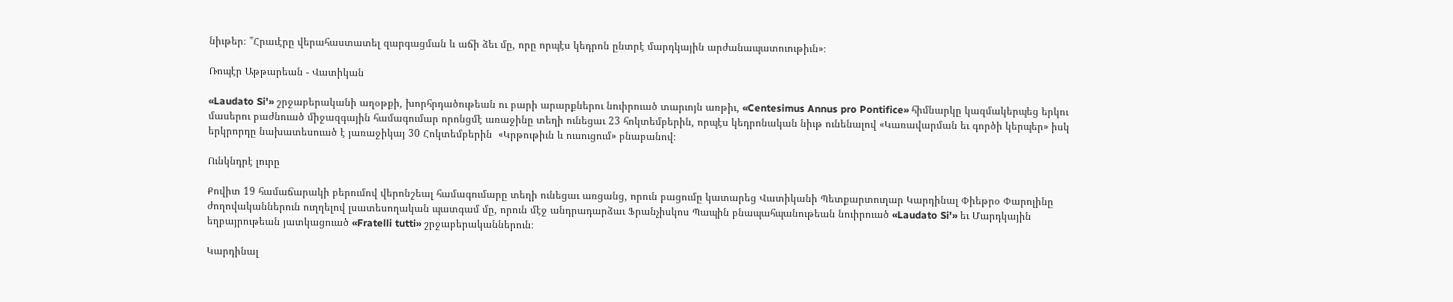նիւթեր։ "Հրաւէրը վերահաստատել զարգացման և աճի ձեւ մը, որը որպէս կեդրոն ընտրէ մարդկային արժանապատուութիւն»։

Ռոպէր Աթթարեան - Վատիկան

«Laudato Si'» շրջաբերականի աղօթքի, խորհրդածութեան ու բարի արարքներու նուիրուած տարւոյն առթիւ, «Centesimus Annus pro Pontifice» հիմնարկը կազմակերպեց երկու մասերու բաժնուած միջազգային համագումար որոնցմէ առաջինը տեղի ունեցաւ 23 հոկտեմբերին, որպէս կեդրոնական նիւթ ունենալով «Կառավարման եւ գործի կերպեր» իսկ երկրորդը նախատեսուած է յառաջիկայ 30 Հոկտեմբերին  «Կրթութիւն և ուսուցում» բնաբանով։

Ունկնդրէ լուրը

Քովիտ 19 համաճարակի բերումով վերոնշեալ համագումարը տեղի ունեցաւ առցանց, որուն բացումը կատարեց Վատիկանի Պետքարտուղար Կարդինալ Փիեթրօ Փարոլինը ժողովականներուն ուղղելով լսատեսողական պատգամ մը, որուն մէջ անդրադարձաւ Ֆրանչիսկոս Պապին բնապահպանութեան նուիրուած «Laudato Si'» եւ Մարդկային եղբայրութեան յատկացուած «Fratelli tutti» շրջաբերականներուն։

Կարդինալ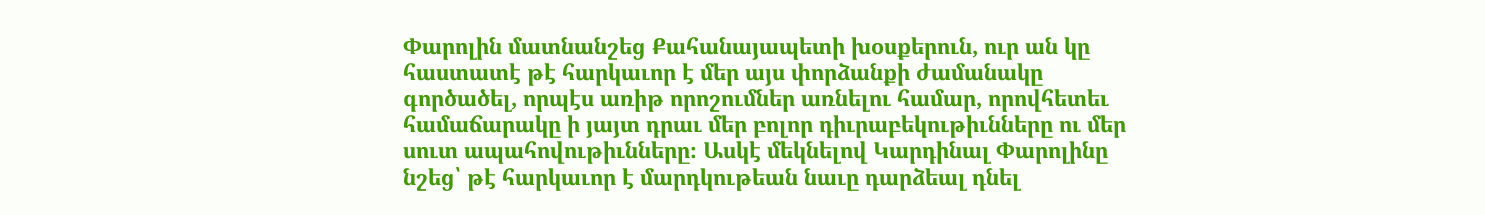Փարոլին մատնանշեց Քահանայապետի խօսքերուն, ուր ան կը հաստատէ թէ հարկաւոր է մեր այս փորձանքի ժամանակը գործածել, որպէս առիթ որոշումներ առնելու համար, որովհետեւ համաճարակը ի յայտ դրաւ մեր բոլոր դիւրաբեկութիւնները ու մեր սուտ ապահովութիւնները։ Ասկէ մեկնելով Կարդինալ Փարոլինը նշեց՝ թէ հարկաւոր է մարդկութեան նաւը դարձեալ դնել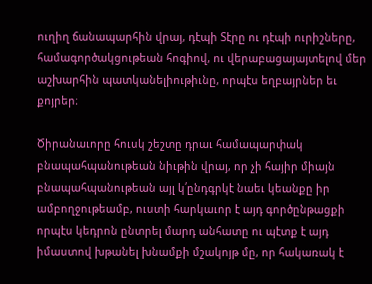ուղիղ ճանապարհին վրայ, դէպի Տէրը ու դէպի ուրիշները, համագործակցութեան հոգիով, ու վերաբացայայտելով մեր աշխարհին պատկանելիութիւնը, որպէս եղբայրներ եւ քոյրեր։

Ծիրանաւորը հուսկ շեշտը դրաւ համապարփակ բնապահպանութեան նիւթին վրայ, որ չի հայիր միայն բնապահպանութեան այլ կ՛ընդգրկէ նաեւ կեանքը իր ամբողջութեամբ, ուստի հարկաւոր է այդ գործընթացքի որպէս կեդրոն ընտրել մարդ անհատը ու պէտք է այդ իմաստով խթանել խնամքի մշակոյթ մը, որ հակառակ է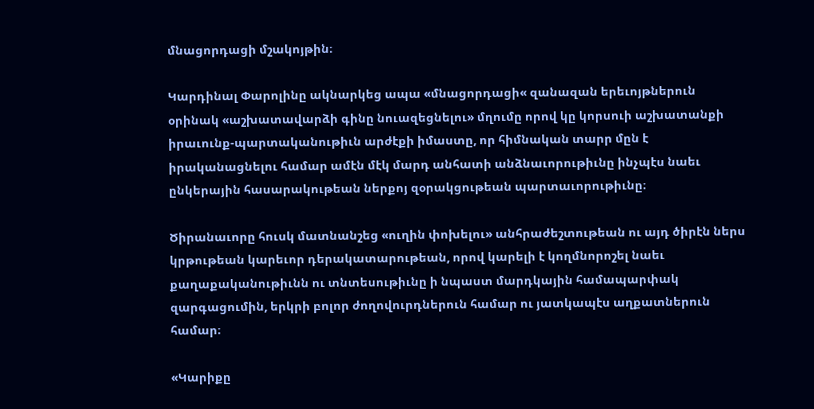մնացորդացի մշակոյթին։

Կարդինալ Փարոլինը ակնարկեց ապա «մնացորդացի« զանազան երեւոյթներուն օրինակ «աշխատավարձի գինը նուազեցնելու» մղումը որով կը կորսուի աշխատանքի իրաւունք-պարտականութիւն արժէքի իմաստը, որ հիմնական տարր մըն է իրականացնելու համար ամէն մէկ մարդ անհատի անձնաւորութիւնը ինչպէս նաեւ ընկերային հասարակութեան ներքոյ զօրակցութեան պարտաւորութիւնը։

Ծիրանաւորը հուսկ մատնանշեց «ուղին փոխելու» անհրաժեշտութեան ու այդ ծիրէն ներս կրթութեան կարեւոր դերակատարութեան, որով կարելի է կողմնորոշել նաեւ քաղաքականութիւնն ու տնտեսութիւնը ի նպաստ մարդկային համապարփակ զարգացումին, երկրի բոլոր ժողովուրդներուն համար ու յատկապէս աղքատներուն համար։

«Կարիքը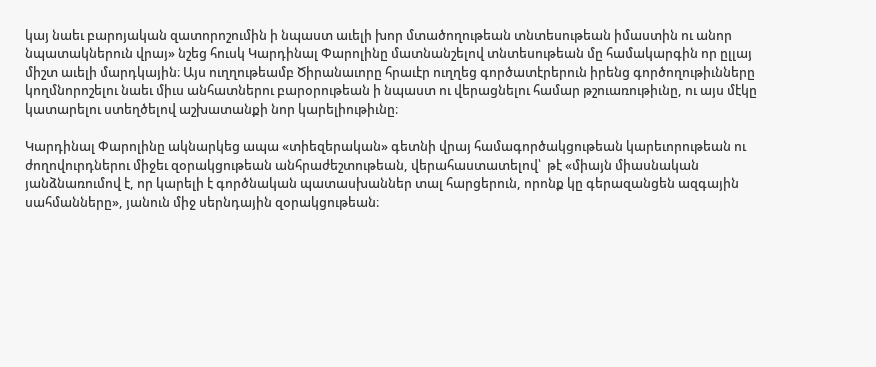կայ նաեւ բարոյական զատորոշումին ի նպաստ աւելի խոր մտածողութեան տնտեսութեան իմաստին ու անոր նպատակներուն վրայ» նշեց հուսկ Կարդինալ Փարոլինը մատնանշելով տնտեսութեան մը համակարգին որ ըլլայ միշտ աւելի մարդկային։ Այս ուղղութեամբ Ծիրանաւորը հրաւէր ուղղեց գործատէրերուն իրենց գործողութիւնները կողմնորոշելու նաեւ միւս անհատներու բարօրութեան ի նպաստ ու վերացնելու համար թշուառութիւնը, ու այս մէկը կատարելու ստեղծելով աշխատանքի նոր կարելիութիւնը։

Կարդինալ Փարոլինը ակնարկեց ապա «տիեզերական» գետնի վրայ համագործակցութեան կարեւորութեան ու ժողովուրդներու միջեւ զօրակցութեան անհրաժեշտութեան, վերահաստատելով՝  թէ «միայն միասնական յանձնառումով է, որ կարելի է գործնական պատասխաններ տալ հարցերուն, որոնք կը գերազանցեն ազգային սահմանները», յանուն միջ սերնդային զօրակցութեան։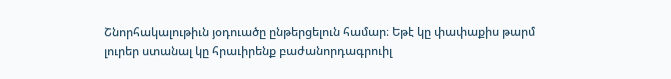Շնորհակալութիւն յօդուածը ընթերցելուն համար։ Եթէ կը փափաքիս թարմ լուրեր ստանալ կը հրաւիրենք բաժանորդագրուիլ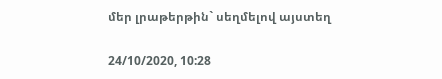մեր լրաթերթին` սեղմելով այստեղ

24/10/2020, 10:28